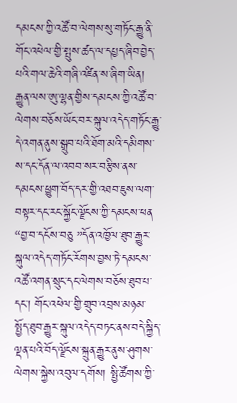དམངས་ཀྱི་འཚོ་བ་ལེགས་སུ་གཏོང་རྒྱུ་ནི་གོང་འཕེལ་གྱི་སྤུས་ཚད་ལ་དཔྱད་ཞིབ་བྱེད་པའི་གལ་ཆེའི་གཞི་འཛིན་ས་ཞིག་ཡིན། རྒྱུན་ལས་ཨུ་ལྷན་གྱིས་དམངས་ཀྱི་འཚོ་བ་ལེགས་བཅོས་ཡོང་བར་སྐུལ་འདེད་གཏོང་རྒྱུ་དེ་འགན་ནུས་སྒྲུབ་པའི་ཐོག་མའི་དམིགས་ས་དང་དོན་ལ་འབབ་སར་བརྩིས་ནས་དམངས་ཕྱུག་བོད་དར་གྱི་འཐབ་ཇུས་ལག་བསྟར་དང་རང་སྐྱོང་ལྗོངས་ཀྱི་དམངས་ཕན “བྱ་བ་དངོས་བཅུ ”དོན་འཁྱོལ་ཐུབ་རྒྱུར་སྐུལ་འདེད་གཏོང་རོགས་བྱས་ཏེ་དམངས་འཚོ་འགན་སྲུང་དང་ལེགས་བཅོས་ཐུབ་པ་དང་། གོང་འཕེལ་གྱི་གྲུབ་འབྲས་མཉམ་སྤྱོད་ཐུབ་རྒྱུར་སྐུལ་འདེད་བཏང་ནས་བདེ་སྐྱིད་ལྡན་པའི་བོད་ལྗོངས་སྐྲུན་རྒྱུར་ནུས་ཤུགས་ལེགས་སྐྱེས་འབུལ་དགོས། སྤྱི་ཚོགས་ཀྱི་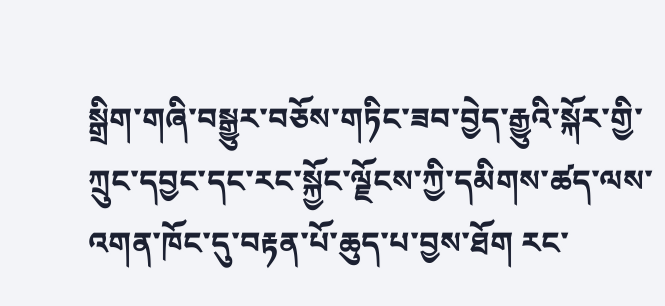སྒྲིག་གཞི་བསྒྱུར་བཅོས་གཏིང་ཟབ་བྱེད་རྒྱུའི་སྐོར་གྱི་ཀྲུང་དབྱང་དང་རང་སྐྱོང་ལྗོངས་ཀྱི་དམིགས་ཚད་ལས་འགན་ཁོང་དུ་བརྟན་པོ་ཆུད་པ་བྱས་ཐོག རང་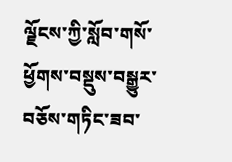ལྗོངས་ཀྱི་སློབ་གསོ་ཕྱོགས་བསྡུས་བསྒྱུར་བཅོས་གཏིང་ཟབ་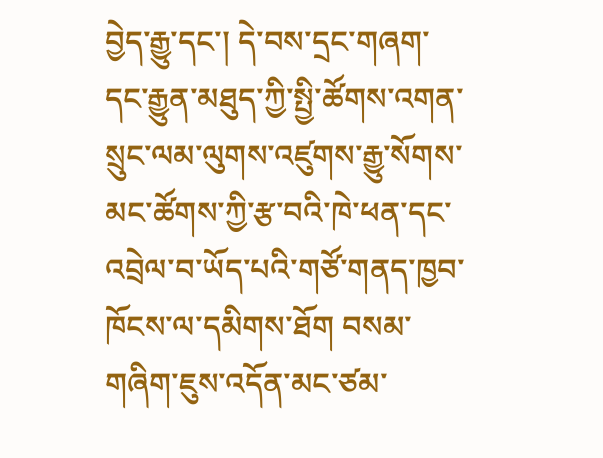བྱེད་རྒྱུ་དང་། དེ་བས་དྲང་གཞག་དང་རྒྱུན་མཐུད་ཀྱི་སྤྱི་ཚོགས་འགན་སྲུང་ལམ་ལུགས་འཛུགས་རྒྱུ་སོགས་མང་ཚོགས་ཀྱི་རྩ་བའི་ཁེ་ཕན་དང་འབྲེལ་བ་ཡོད་པའི་གཙོ་གནད་ཁྱབ་ཁོངས་ལ་དམིགས་ཐོག བསམ་གཞིག་ཇུས་འདོན་མང་ཙམ་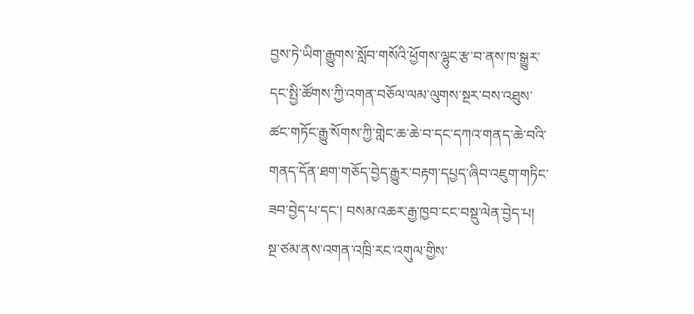བྱས་ཏེ་ཡིག་རྒྱུགས་སློབ་གསོའི་ཕྱོགས་ལྷུང་རྩ་བ་ནས་ཁ་སྒྱུར་དང་སྤྱི་ཚོགས་ཀྱི་འགན་བཅོལ་ལམ་ལུགས་སྔར་བས་འཐུས་ཚང་གཏོང་རྒྱུ་སོགས་ཀྱི་གླེང་ཆ་ཆེ་བ་དང་དཀའ་གནད་ཆེ་བའི་གནད་དོན་ཐག་གཅོད་བྱེད་རྒྱུར་བརྟག་དཔྱད་ཞིབ་འཇུག་གཏིང་ཟབ་བྱེད་པ་དང་། བསམ་འཆར་རྒྱ་ཁྱབ་ངང་བསྡུ་ལེན་བྱེད་པ། སྔ་ཙམ་ནས་འགན་འཁྲི་རང་འགུལ་གྱིས་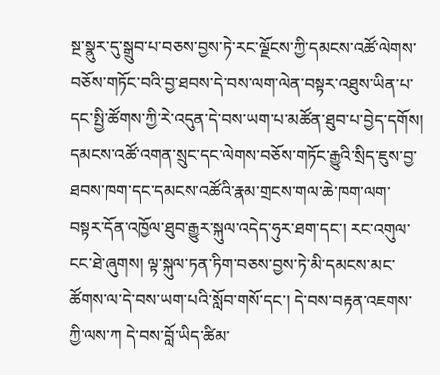སྔ་སྣུར་དུ་སྒྲུབ་པ་བཅས་བྱས་ཏེ་རང་ལྗོངས་ཀྱི་དམངས་འཚོ་ལེགས་བཅོས་གཏོང་བའི་བྱ་ཐབས་དེ་བས་ལག་ལེན་བསྟར་འཐུས་ཡིན་པ་དང་སྤྱི་ཚོགས་ཀྱི་རེ་འདུན་དེ་བས་ཡག་པ་མཚོན་ཐུབ་པ་བྱེད་དགོས། དམངས་འཚོ་འགན་སྲུང་དང་ལེགས་བཅོས་གཏོང་རྒྱུའི་སྲིད་ཇུས་བྱ་ཐབས་ཁག་དང་དམངས་འཚོའི་རྣམ་གྲངས་གལ་ཆེ་ཁག་ལག་བསྟར་དོན་འཁྱོལ་ཐུབ་རྒྱུར་སྐུལ་འདེད་ཧུར་ཐག་དང་། རང་འགུལ་ངང་ཐེ་ཞུགས། ལྟ་སྐུལ་ཏན་ཏིག་བཅས་བྱས་ཏེ་མི་དམངས་མང་ཚོགས་ལ་དེ་བས་ཡག་པའི་སློབ་གསོ་དང་། དེ་བས་བརྟན་འཇགས་ཀྱི་ལས་ཀ དེ་བས་བློ་ཡིད་ཚིམ་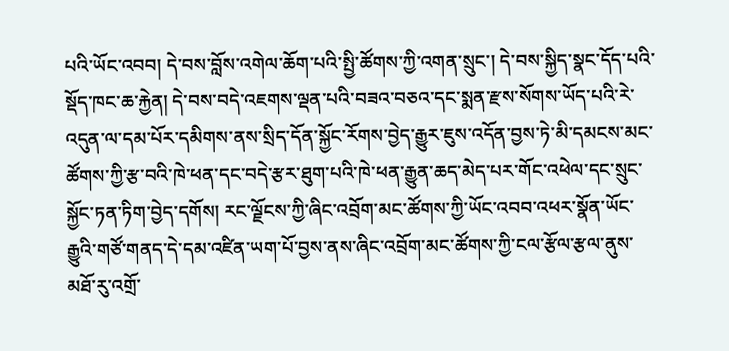པའི་ཡོང་འབབ། དེ་བས་བློས་འགེལ་ཆོག་པའི་སྤྱི་ཚོགས་ཀྱི་འགན་སྲུང་། དེ་བས་སྐྱིད་སྣང་དོད་པའི་སྡོད་ཁང་ཆ་རྐྱེན། དེ་བས་བདེ་འཇགས་ལྡན་པའི་བཟའ་བཅའ་དང་སྨན་རྫས་སོགས་ཡོད་པའི་རེ་འདུན་ལ་དམ་པོར་དམིགས་ནས་སྲིད་དོན་སྐྱོང་རོགས་བྱེད་རྒྱུར་ཇུས་འདོན་བྱས་ཏེ་མི་དམངས་མང་ཚོགས་ཀྱི་རྩ་བའི་ཁེ་ཕན་དང་བདེ་རྩར་ཐུག་པའི་ཁེ་ཕན་རྒྱུན་ཆད་མེད་པར་གོང་འཕེལ་དང་སྲུང་སྐྱོང་ཏན་ཏིག་བྱེད་དགོས། རང་ལྗོངས་ཀྱི་ཞིང་འབྲོག་མང་ཚོགས་ཀྱི་ཡོང་འབབ་འཕར་སྣོན་ཡོང་རྒྱུའི་གཙོ་གནད་དེ་དམ་འཛིན་ཡག་པོ་བྱས་ནས་ཞིང་འབྲོག་མང་ཚོགས་ཀྱི་ངལ་རྩོལ་རྩལ་ནུས་མཐོ་རུ་འགྲོ་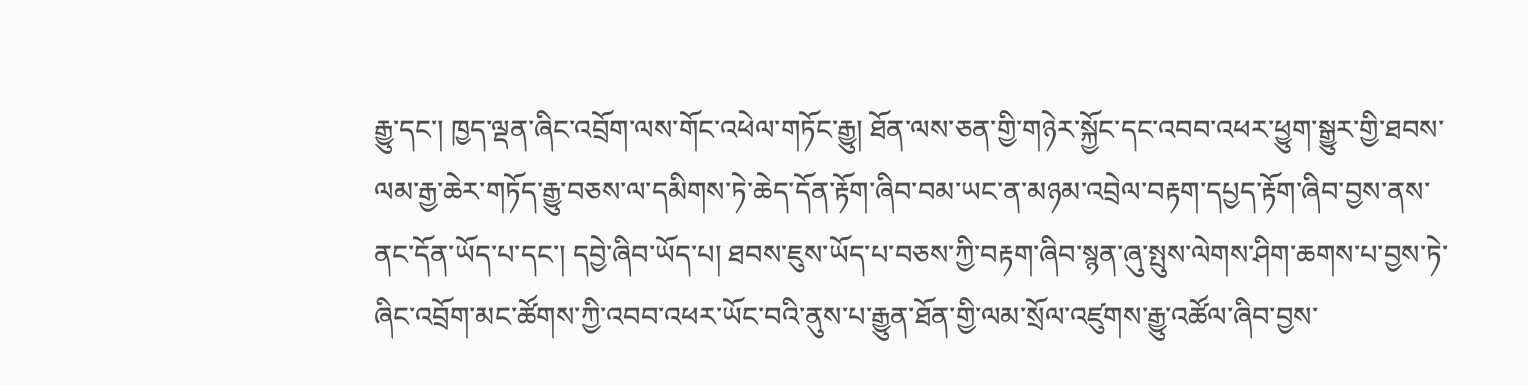རྒྱུ་དང་། ཁྱད་ལྡན་ཞིང་འབྲོག་ལས་གོང་འཕེལ་གཏོང་རྒྱུ། ཐོན་ལས་ཅན་གྱི་གཉེར་སྐྱོང་དང་འབབ་འཕར་ཕྱུག་སྒྱུར་གྱི་ཐབས་ལམ་རྒྱ་ཆེར་གཏོད་རྒྱུ་བཅས་ལ་དམིགས་ཏེ་ཆེད་དོན་རྟོག་ཞིབ་བམ་ཡང་ན་མཉམ་འབྲེལ་བརྟག་དཔྱད་རྟོག་ཞིབ་བྱས་ནས་ནང་དོན་ཡོད་པ་དང་། དབྱེ་ཞིབ་ཡོད་པ། ཐབས་ཇུས་ཡོད་པ་བཅས་ཀྱི་བརྟག་ཞིབ་སྙན་ཞུ་སྤུས་ལེགས་ཤིག་ཆགས་པ་བྱས་ཏེ་ཞིང་འབྲོག་མང་ཚོགས་ཀྱི་འབབ་འཕར་ཡོང་བའི་ནུས་པ་རྒྱུན་ཐོན་གྱི་ལམ་སྲོལ་འཛུགས་རྒྱུ་འཚོལ་ཞིབ་བྱས་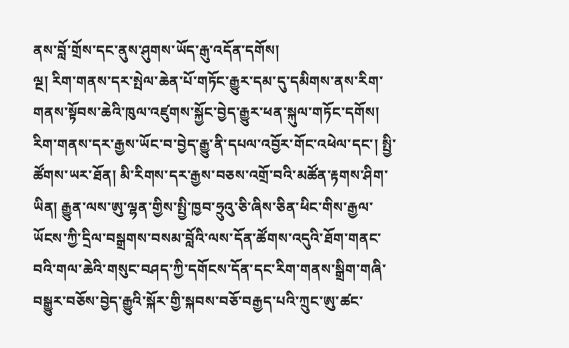ནས་བློ་གྲོས་དང་ནུས་ཤུགས་ཡོད་རྒུ་འདོན་དགོས།
ལྔ། རིག་གནས་དར་སྤེལ་ཆེན་པོ་གཏོང་རྒྱུར་དམ་དུ་དམིགས་ནས་རིག་གནས་སྟོབས་ཆེའི་ཁུལ་འཛུགས་སྐྱོང་བྱེད་རྒྱུར་ཕན་སྐུལ་གཏོང་དགོས།
རིག་གནས་དར་རྒྱས་ཡོང་བ་བྱེད་རྒྱུ་ནི་དཔལ་འབྱོར་གོང་འཕེལ་དང་། སྤྱི་ཚོགས་ཡར་ཐོན། མི་རིགས་དར་རྒྱས་བཅས་འགྲོ་བའི་མཚོན་རྟགས་ཤིག་ཡིན། རྒྱུན་ལས་ཨུ་ལྷན་གྱིས་སྤྱི་ཁྱབ་ཧྲུའུ་ཅི་ཞིས་ཅིན་ཕིང་གིས་རྒྱལ་ཡོངས་ཀྱི་དྲིལ་བསྒྲགས་བསམ་བློའི་ལས་དོན་ཚོགས་འདུའི་ཐོག་གནང་བའི་གལ་ཆེའི་གསུང་བཤད་ཀྱི་དགོངས་དོན་དང་རིག་གནས་སྒྲིག་གཞི་བསྒྱུར་བཅོས་བྱེད་རྒྱུའི་སྐོར་གྱི་སྐབས་བཅོ་བརྒྱད་པའི་ཀྲུང་ཨུ་ཚང་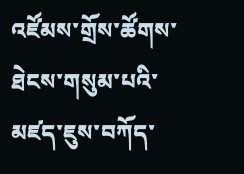འཛོམས་གྲོས་ཚོགས་ཐེངས་གསུམ་པའི་མཛད་ཇུས་བཀོད་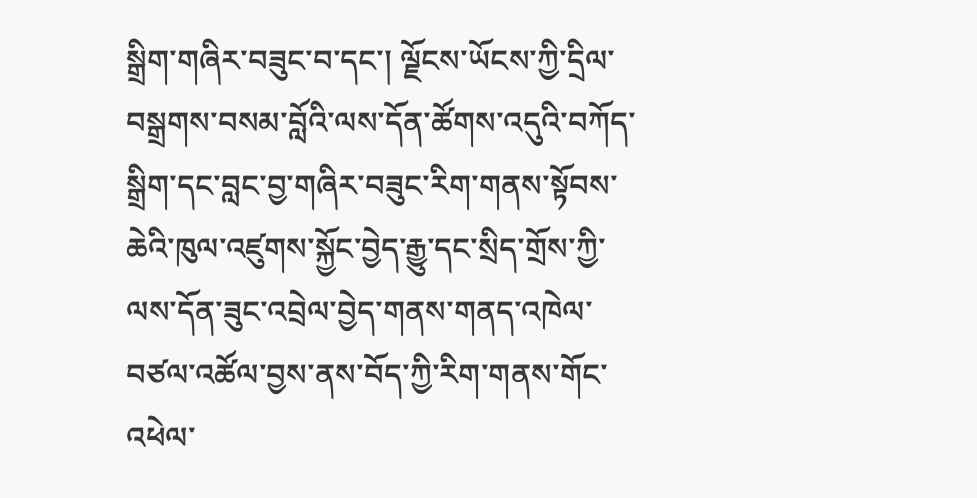སྒྲིག་གཞིར་བཟུང་བ་དང་། ལྗོངས་ཡོངས་ཀྱི་དྲིལ་བསྒྲགས་བསམ་བློའི་ལས་དོན་ཚོགས་འདུའི་བཀོད་སྒྲིག་དང་བླང་བྱ་གཞིར་བཟུང་རིག་གནས་སྟོབས་ཆེའི་ཁུལ་འཛུགས་སྐྱོང་བྱེད་རྒྱུ་དང་སྲིད་གྲོས་ཀྱི་ལས་དོན་ཟུང་འབྲེལ་བྱེད་གནས་གནད་འཁེལ་བཙལ་འཚོལ་བྱས་ནས་བོད་ཀྱི་རིག་གནས་གོང་འཕེལ་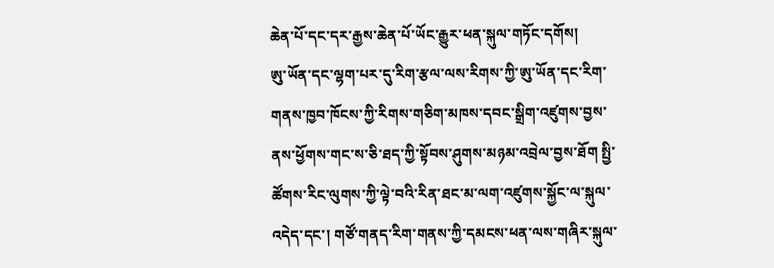ཆེན་པོ་དང་དར་རྒྱས་ཆེན་པོ་ཡོང་རྒྱུར་ཕན་སྐུལ་གཏོང་དགོས།
ཨུ་ཡོན་དང་ལྷག་པར་དུ་རིག་རྩལ་ལས་རིགས་ཀྱི་ཨུ་ཡོན་དང་རིག་གནས་ཁྱབ་ཁོངས་ཀྱི་རིགས་གཅིག་མཁས་དབང་སྒྲིག་འཛུགས་བྱས་ནས་ཕྱོགས་གང་ས་ཅི་ཐད་ཀྱི་སྟོབས་ཤུགས་མཉམ་འབྲེལ་བྱས་ཐོག སྤྱི་ཚོགས་རིང་ལུགས་ཀྱི་ལྟེ་བའི་རིན་ཐང་མ་ལག་འཛུགས་སྐྱོང་ལ་སྐུལ་འདེད་དང་། གཙོ་གནད་རིག་གནས་ཀྱི་དམངས་ཕན་ལས་གཞིར་སྐུལ་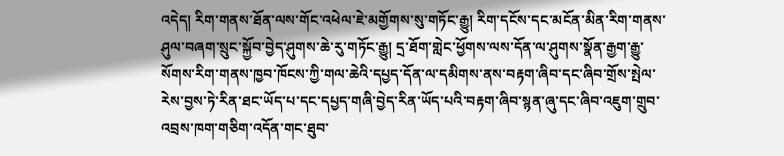འདེད། རིག་གནས་ཐོན་ལས་གོང་འཕེལ་ཇེ་མགྱོགས་སུ་གཏོང་རྒྱུ། རིག་དངོས་དང་མངོན་མིན་རིག་གནས་ཤུལ་བཞག་སྲུང་སྐྱོབ་བྱེད་ཤུགས་ཆེ་རུ་གཏོང་རྒྱུ། དྲ་ཐོག་གླེང་ཕྱོགས་ལས་དོན་ལ་ཤུགས་སྣོན་རྒྱག་རྒྱུ་སོགས་རིག་གནས་ཁྱབ་ཁོངས་ཀྱི་གལ་ཆེའི་དཔྱད་དོན་ལ་དམིགས་ནས་བརྟག་ཞིབ་དང་ཞིབ་གྲོས་སྤེལ་རེས་བྱས་ཏེ་རིན་ཐང་ཡོད་པ་དང་དཔྱད་གཞི་བྱེད་རིན་ཡོད་པའི་བརྟག་ཞིབ་སྙན་ཞུ་དང་ཞིབ་འཇུག་གྲུབ་འབྲས་ཁག་གཅིག་འདོན་གང་ཐུབ་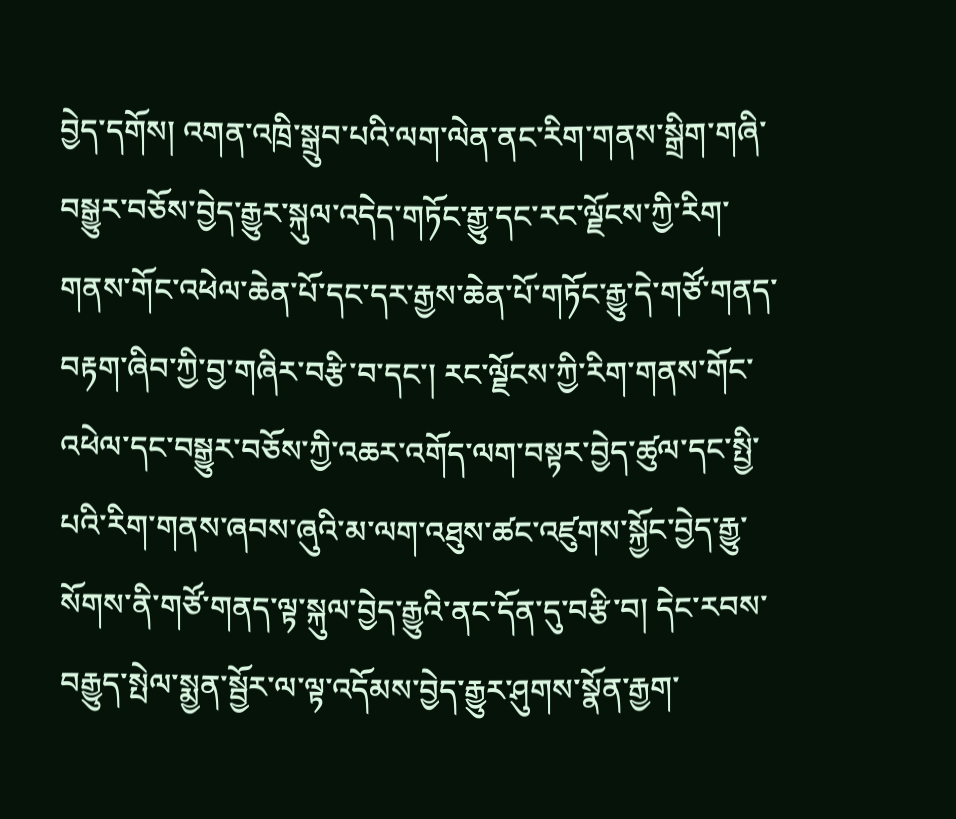བྱེད་དགོས། འགན་འཁྲི་སྒྲུབ་པའི་ལག་ལེན་ནང་རིག་གནས་སྒྲིག་གཞི་བསྒྱུར་བཅོས་བྱེད་རྒྱུར་སྐུལ་འདེད་གཏོང་རྒྱུ་དང་རང་ལྗོངས་ཀྱི་རིག་གནས་གོང་འཕེལ་ཆེན་པོ་དང་དར་རྒྱས་ཆེན་པོ་གཏོང་རྒྱུ་དེ་གཙོ་གནད་བརྟག་ཞིབ་ཀྱི་བྱ་གཞིར་བརྩི་བ་དང་། རང་ལྗོངས་ཀྱི་རིག་གནས་གོང་འཕེལ་དང་བསྒྱུར་བཅོས་ཀྱི་འཆར་འགོད་ལག་བསྟར་བྱེད་ཚུལ་དང་སྤྱི་པའི་རིག་གནས་ཞབས་ཞུའི་མ་ལག་འཐུས་ཚང་འཛུགས་སྐྱོང་བྱེད་རྒྱུ་སོགས་ནི་གཙོ་གནད་ལྟ་སྐུལ་བྱེད་རྒྱུའི་ནང་དོན་དུ་བརྩི་བ། དེང་རབས་བརྒྱུད་སྤེལ་སྨྱན་སྦྱོར་ལ་ལྟ་འདོམས་བྱེད་རྒྱུར་ཤུགས་སྣོན་རྒྱག་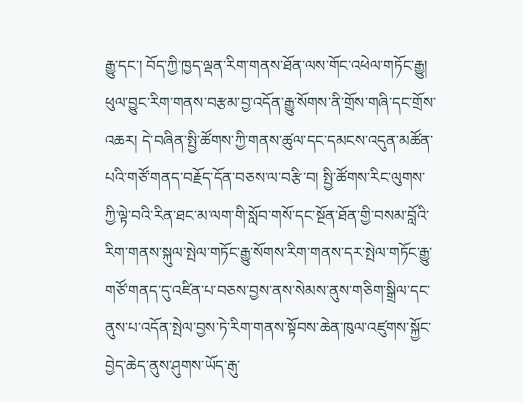རྒྱུ་དང་། བོད་ཀྱི་ཁྱད་ལྡན་རིག་གནས་ཐོན་ལས་གོང་འཕེལ་གཏོང་རྒྱུ། ཕུལ་བྱུང་རིག་གནས་བརྩམ་བྱ་འདོན་རྒྱུ་སོགས་ནི་གྲོས་གཞི་དང་གྲོས་འཆར། དེ་བཞིན་སྤྱི་ཚོགས་ཀྱི་གནས་ཚུལ་དང་དམངས་འདུན་མཚོན་པའི་གཙོ་གནད་བརྗོད་དོན་བཅས་ལ་བརྩི་བ། སྤྱི་ཚོགས་རིང་ལུགས་ཀྱི་ལྟེ་བའི་རིན་ཐང་མ་ལག་གི་སློབ་གསོ་དང་སྔོན་ཐོན་གྱི་བསམ་བློའི་རིག་གནས་སྐུལ་སྤེལ་གཏོང་རྒྱུ་སོགས་རིག་གནས་དར་སྤེལ་གཏོང་རྒྱུ་གཙོ་གནད་དུ་འཛིན་པ་བཅས་བྱས་ནས་སེམས་ནུས་གཅིག་སྒྲིལ་དང་ནུས་པ་འདོན་སྤེལ་བྱས་ཏེ་རིག་གནས་སྟོབས་ཆེན་ཁུལ་འཛུགས་སྐྱོང་བྱེད་ཆེད་ནུས་ཤུགས་ཡོད་རྒུ་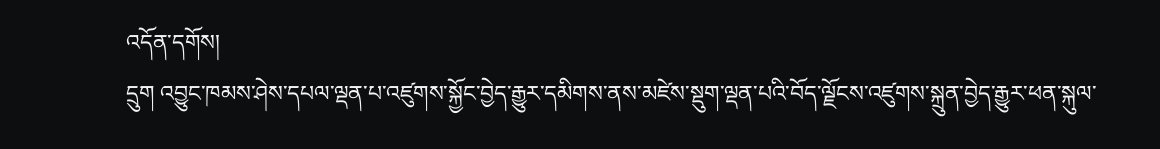འདོན་དགོས།
དྲུག འབྱུང་ཁམས་ཤེས་དཔལ་ལྡན་པ་འཛུགས་སྐྱོང་བྱེད་རྒྱུར་དམིགས་ནས་མཛེས་སྡུག་ལྡན་པའི་བོད་ལྗོངས་འཛུགས་སྐྲུན་བྱེད་རྒྱུར་ཕན་སྐུལ་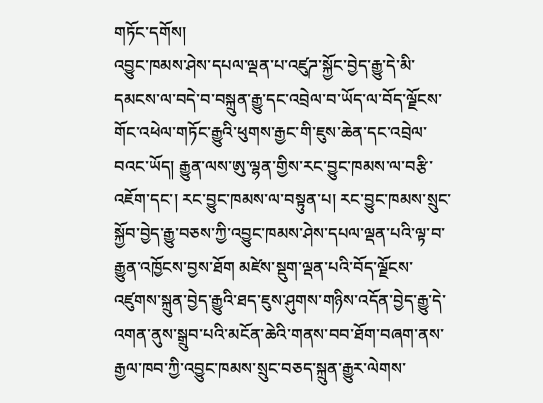གཏོང་དགོས།
འབྱུང་ཁམས་ཤེས་དཔལ་ལྡན་པ་འཛུཌ་སྐྱོང་བྱེད་རྒྱུ་དེ་མི་དམངས་ལ་བདེ་བ་བསྐྲུན་རྒྱུ་དང་འབྲེལ་བ་ཡོད་ལ་བོད་ལྗོངས་གོང་འཕེལ་གཏོང་རྒྱུའི་ཕུགས་རྒྱང་གི་ཇུས་ཆེན་དང་འབྲེལ་བའང་ཡོད། རྒྱུན་ལས་ཨུ་ལྷན་གྱིས་རང་བྱུང་ཁམས་ལ་བརྩི་འཇོག་དང་། རང་བྱུང་ཁམས་ལ་བསྟུན་པ། རང་བྱུང་ཁམས་སྲུང་སྐྱོབ་བྱེད་རྒྱུ་བཅས་ཀྱི་འབྱུང་ཁམས་ཤེས་དཔལ་ལྡན་པའི་ལྟ་བ་རྒྱུན་འཁྱོངས་བྱས་ཐོག མཛེས་སྡུག་ལྡན་པའི་བོད་ལྗོངས་འཛུགས་སྐྲུན་བྱེད་རྒྱུའི་ཐད་ཇུས་ཤུགས་གཉིས་འདོན་བྱེད་རྒྱུ་དེ་འགན་ནུས་སྒྲུབ་པའི་མངོན་ཆེའི་གནས་བབ་ཐོག་བཞག་ནས་རྒྱལ་ཁབ་ཀྱི་འབྱུང་ཁམས་སྲུང་བཅད་སྐྲུན་རྒྱུར་ལེགས་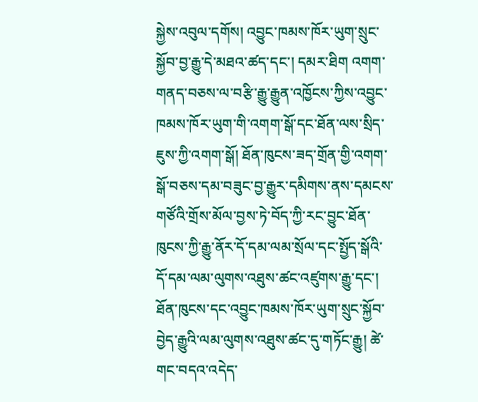སྐྱེས་འབུལ་དགོས། འབྱུང་ཁམས་ཁོར་ཡུག་སྲུང་སྐྱོབ་བྱ་རྒྱུ་དེ་མཐའ་ཚད་དང་། དམར་ཐིག འགག་གནད་བཅས་ལ་བརྩི་རྒྱུ་རྒྱུན་འཁྱོངས་ཀྱིས་འབྱུང་ཁམས་ཁོར་ཡུག་གི་འགག་སྒོ་དང་ཐོན་ལས་སྲིད་ཇུས་ཀྱི་འགག་སྒོ། ཐོན་ཁུངས་ཟད་གྲོན་གྱི་འགག་སྒོ་བཅས་དམ་བཟུང་བྱ་རྒྱུར་དམིགས་ནས་དམངས་གཙོའི་གྲོས་མོལ་བྱས་ཏེ་བོད་ཀྱི་རང་བྱུང་ཐོན་ཁུངས་ཀྱི་རྒྱུ་ནོར་དོ་དམ་ལམ་སྲོལ་དང་སྤྱོད་སྒོའི་དོ་དམ་ལམ་ལུགས་འཐུས་ཚང་འཛུགས་རྒྱུ་དང་། ཐོན་ཁུངས་དང་འབྱུང་ཁམས་ཁོར་ཡུག་སྲུང་སྐྱོབ་བྱེད་རྒྱུའི་ལམ་ལུགས་འཐུས་ཚང་དུ་གཏོང་རྒྱུ། ཚེ་གང་བདའ་འདེད་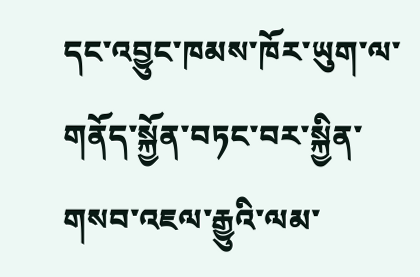དང་འབྱུང་ཁམས་ཁོར་ཡུག་ལ་གནོད་སྐྱོན་བཏང་བར་སྐྱིན་གསབ་འཇལ་རྒྱུའི་ལམ་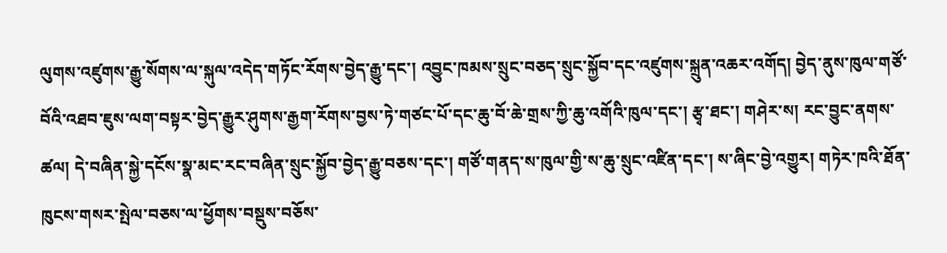ལུགས་འཛུགས་རྒྱུ་སོགས་ལ་སྐུལ་འདེད་གཏོང་རོགས་བྱེད་རྒྱུ་དང་། འབྱུང་ཁམས་སྲུང་བཅད་སྲུང་སྐྱོབ་དང་འཛུགས་སྐྲུན་འཆར་འགོད། བྱེད་ནུས་ཁུལ་གཙོ་བོའི་འཐབ་ཇུས་ལག་བསྟར་བྱེད་རྒྱུར་ཤུགས་རྒྱག་རོགས་བྱས་ཏེ་གཙང་པོ་དང་ཆུ་བོ་ཆེ་གྲས་ཀྱི་ཆུ་འགོའི་ཁུལ་དང་། རྩྭ་ཐང་། གཤེར་ས། རང་བྱུང་ནགས་ཚལ། དེ་བཞིན་སྐྱེ་དངོས་སྣ་མང་རང་བཞིན་སྲུང་སྐྱོབ་བྱེད་རྒྱུ་བཅས་དང་། གཙོ་གནད་ས་ཁུལ་གྱི་ས་ཆུ་སྲུང་འཛིན་དང་། ས་ཞིང་བྱེ་འགྱུར། གཏེར་ཁའི་ཐོན་ཁུངས་གསར་སྤེལ་བཅས་ལ་ཕྱོགས་བསྡུས་བཅོས་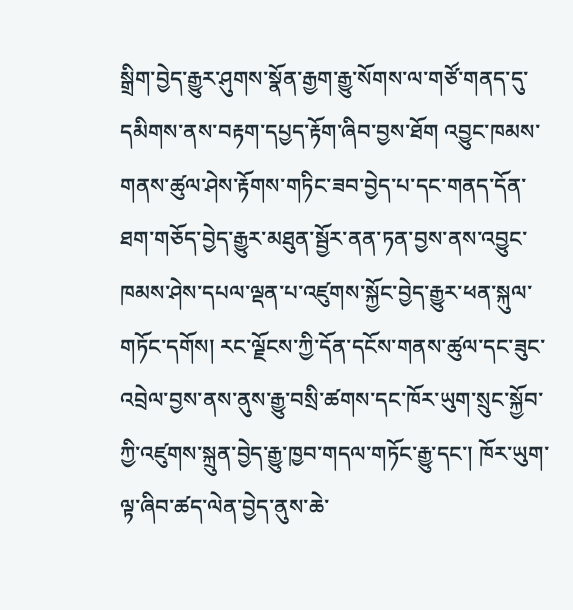སྒྲིག་བྱེད་རྒྱུར་ཤུགས་སྣོན་རྒྱག་རྒྱུ་སོགས་ལ་གཙོ་གནད་དུ་དམིགས་ནས་བརྟག་དཔྱད་རྟོག་ཞིབ་བྱས་ཐོག འབྱུང་ཁམས་གནས་ཚུལ་ཤེས་རྟོགས་གཏིང་ཟབ་བྱེད་པ་དང་གནད་དོན་ཐག་གཅོད་བྱེད་རྒྱུར་མཐུན་སྦྱོར་ནན་ཏན་བྱས་ནས་འབྱུང་ཁམས་ཤེས་དཔལ་ལྡན་པ་འཛུགས་སྐྱོང་བྱེད་རྒྱུར་ཕན་སྐུལ་གཏོང་དགོས། རང་ལྗོངས་ཀྱི་དོན་དངོས་གནས་ཚུལ་དང་ཟུང་འབྲེལ་བྱས་ནས་ནུས་རྒྱུ་བསྲི་ཚགས་དང་ཁོར་ཡུག་སྲུང་སྐྱོབ་ཀྱི་འཛུགས་སྐྲུན་བྱེད་རྒྱུ་ཁྱབ་གདལ་གཏོང་རྒྱུ་དང་། ཁོར་ཡུག་ལྟ་ཞིབ་ཚད་ལེན་བྱེད་ནུས་ཆེ་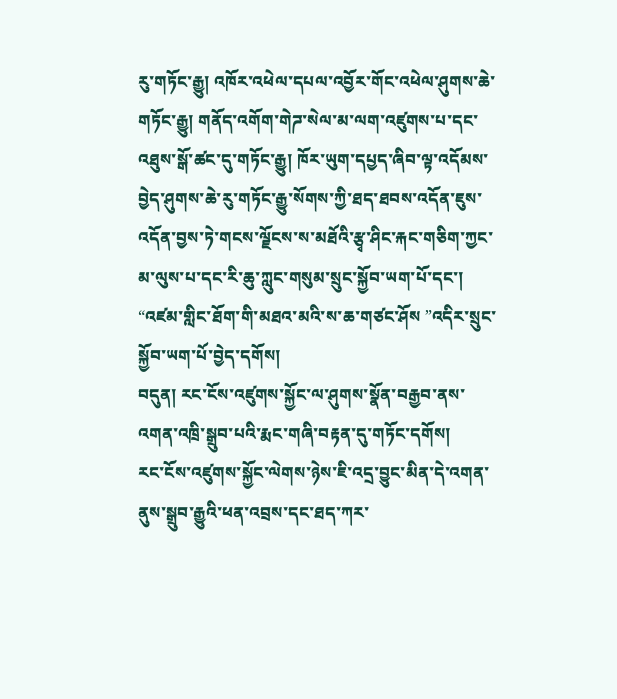རུ་གཏོང་རྒྱུ། འཁོར་འཕེལ་དཔལ་འབྱོར་གོང་འཕེལ་ཤུགས་ཆེ་གཏོང་རྒྱུ། གནོད་འགོག་གེཌ་སེལ་མ་ལག་འཛུགས་པ་དང་འཐུས་སྒོ་ཚང་དུ་གཏོང་རྒྱུ། ཁོར་ཡུག་དཔྱད་ཞིབ་ལྟ་འདོམས་བྱེད་ཤུགས་ཆེ་རུ་གཏོང་རྒྱུ་སོགས་ཀྱི་ཐད་ཐབས་འདོན་ཇུས་འདོན་བྱས་ཏེ་གངས་ལྗོངས་ས་མཐོའི་རྩྭ་ཤིང་རྐང་གཅིག་ཀྱང་མ་ལུས་པ་དང་རི་ཆུ་ཀླུང་གསུམ་སྲུང་སྐྱོབ་ཡག་པོ་དང་། “འཛམ་གླིང་ཐོག་གི་མཐའ་མའི་ས་ཆ་གཙང་ཤོས ”འདིར་སྲུང་སྐྱོབ་ཡག་པོ་བྱེད་དགོས།
བདུན། རང་ངོས་འཛུགས་སྐྱོང་ལ་ཤུགས་སྣོན་བརྒྱབ་ནས་འགན་འཁྲི་སྒྲུབ་པའི་རྨང་གཞི་བརྟན་དུ་གཏོང་དགོས།
རང་ངོས་འཛུགས་སྐྱོང་ལེགས་ཉེས་ཇི་འདྲ་བྱུང་མིན་དེ་འགན་ནུས་སྒྲུབ་རྒྱུའི་ཕན་འབྲས་དང་ཐད་ཀར་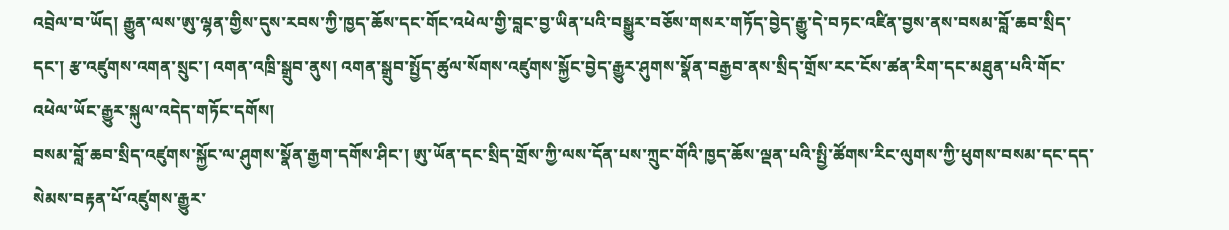འབྲེལ་བ་ཡོད། རྒྱུན་ལས་ཨུ་ལྷན་གྱིས་དུས་རབས་ཀྱི་ཁྱད་ཆོས་དང་གོང་འཕེལ་གྱི་བླང་བྱ་ཡིན་པའི་བསྒྱུར་བཅོས་གསར་གཏོད་བྱེད་རྒྱུ་དེ་བཏང་འཛིན་བྱས་ནས་བསམ་བློ་ཆབ་སྲིད་དང་། རྩ་འཛུགས་འགན་སྲུང་། འགན་འཁྲི་སྒྲུབ་ནུས། འགན་སྒྲུབ་སྤྱོད་ཚུལ་སོགས་འཛུགས་སྐྱོང་བྱེད་རྒྱུར་ཤུགས་སྣོན་བརྒྱབ་ནས་སྲིད་གྲོས་རང་ངོས་ཚན་རིག་དང་མཐུན་པའི་གོང་འཕེལ་ཡོང་རྒྱུར་སྐུལ་འདེད་གཏོང་དགོས།
བསམ་བློ་ཆབ་སྲིད་འཛུགས་སྐྱོང་ལ་ཤུགས་སྣོན་རྒྱག་དགོས་ཤིང་། ཨུ་ཡོན་དང་སྲིད་གྲོས་ཀྱི་ལས་དོན་པས་ཀྲུང་གོའི་ཁྱད་ཆོས་ལྡན་པའི་སྤྱི་ཚོགས་རིང་ལུགས་ཀྱི་ཕུགས་བསམ་དང་དད་སེམས་བརྟན་པོ་འཛུགས་རྒྱུར་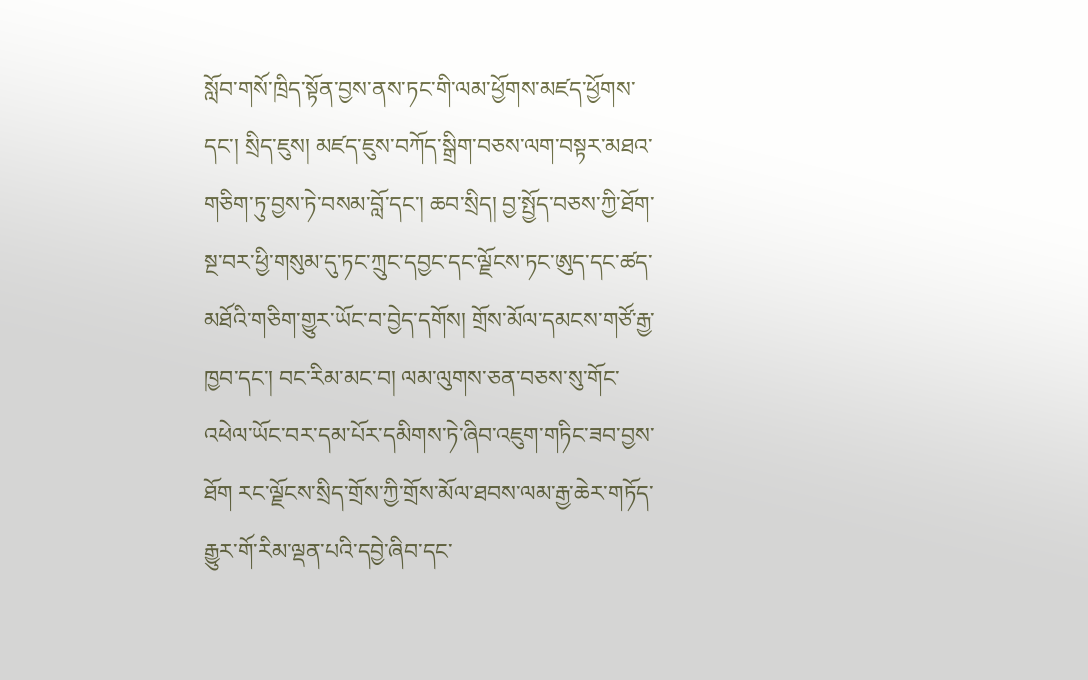སློབ་གསོ་ཁྲིད་སྟོན་བྱས་ནས་ཏང་གི་ལམ་ཕྱོགས་མཛད་ཕྱོགས་དང་། སྲིད་ཇུས། མཛད་ཇུས་བཀོད་སྒྲིག་བཅས་ལག་བསྟར་མཐའ་གཅིག་ཏུ་བྱས་ཏེ་བསམ་བློ་དང་། ཆབ་སྲིད། བྱ་སྤྱོད་བཅས་ཀྱི་ཐོག་སྔ་བར་ཕྱི་གསུམ་དུ་ཏང་ཀྲུང་དབྱང་དང་ལྗོངས་ཏང་ཨུད་དང་ཚད་མཐོའི་གཅིག་གྱུར་ཡོང་བ་བྱེད་དགོས། གྲོས་མོལ་དམངས་གཙོ་རྒྱ་ཁྱབ་དང་། བང་རིམ་མང་བ། ལམ་ལུགས་ཅན་བཅས་སུ་གོང་འཕེལ་ཡོང་བར་དམ་པོར་དམིགས་ཏེ་ཞིབ་འཇུག་གཏིང་ཟབ་བྱས་ཐོག རང་ལྗོངས་སྲིད་གྲོས་ཀྱི་གྲོས་མོལ་ཐབས་ལམ་རྒྱ་ཆེར་གཏོད་རྒྱུར་གོ་རིམ་ལྡན་པའི་དབྱེ་ཞིབ་དང་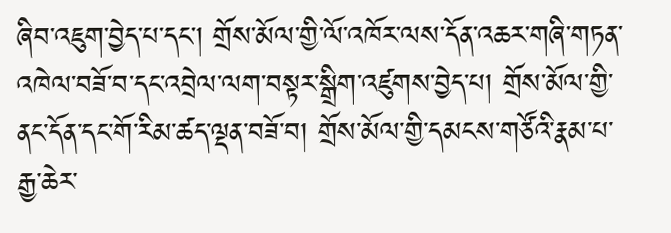ཞིབ་འཇུག་བྱེད་པ་དང་། གྲོས་མོལ་གྱི་ལོ་འཁོར་ལས་དོན་འཆར་གཞི་གཏན་འཁེལ་བཟོ་བ་དང་འབྲེལ་ལག་བསྟར་སྒྲིག་འཛུགས་བྱེད་པ། གྲོས་མོལ་གྱི་ནང་དོན་དང་གོ་རིམ་ཚད་ལྡན་བཟོ་བ། གྲོས་མོལ་གྱི་དམངས་གཙོའི་རྣམ་པ་རྒྱ་ཆེར་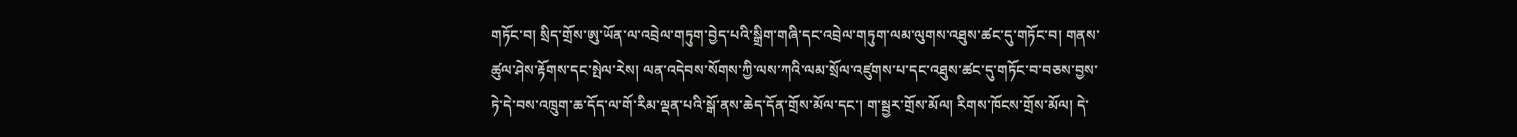གཏོང་བ། སྲིད་གྲོས་ཨུ་ཡོན་ལ་འབྲེལ་གཏུག་བྱེད་པའི་སྒྲིག་གཞི་དང་འབྲེལ་གཏུག་ལམ་ལུགས་འཐུས་ཚང་དུ་གཏོང་བ། གནས་ཚུལ་ཤེས་རྟོགས་དང་སྤེལ་རེས། ལན་འདེབས་སོགས་ཀྱི་ལས་ཀའི་ལམ་སྲོལ་འཛུགས་པ་དང་འཐུས་ཚང་དུ་གཏོང་བ་བཅས་བྱས་ཏེ་དེ་བས་འཁྲུག་ཆ་དོད་ལ་གོ་རིམ་ལྡན་པའི་སྒོ་ནས་ཆེད་དོན་གྲོས་མོལ་དང་། ག་སྦྱར་གྲོས་མོལ། རིགས་ཁོངས་གྲོས་མོལ། དེ་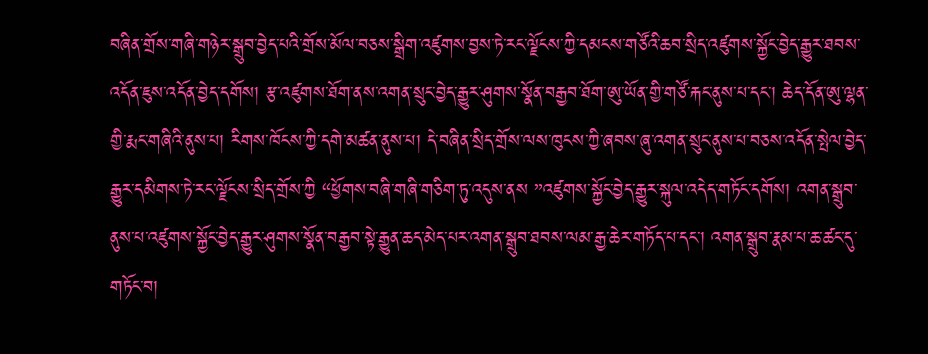བཞིན་གྲོས་གཞི་གཉེར་སྒྲུབ་བྱེད་པའི་གྲོས་མོལ་བཅས་སྒྲིག་འཛུགས་བྱས་ཏེ་རང་ལྗོངས་ཀྱི་དམངས་གཙོའི་ཆབ་སྲིད་འཛུགས་སྐྱོང་བྱེད་རྒྱུར་ཐབས་འདོན་ཇུས་འདོན་བྱེད་དགོས། རྩ་འཛུགས་ཐོག་ནས་འགན་སྲུང་བྱེད་རྒྱུར་ཤུགས་སྣོན་བརྒྱབ་ཐོག་ཨུ་ཡོན་གྱི་གཙོ་རྐང་ནུས་པ་དང་། ཆེད་དོན་ཨུ་ལྷན་གྱི་རྨང་གཞིའི་ནུས་པ། རིགས་ཁོངས་ཀྱི་དགེ་མཚན་ནུས་པ། དེ་བཞིན་སྲིད་གྲོས་ལས་ཁུངས་ཀྱི་ཞབས་ཞུ་འགན་སྲུང་ནུས་པ་བཅས་འདོན་སྤེལ་བྱེད་རྒྱུར་དམིགས་ཏེ་རང་ལྗོངས་སྲིད་གྲོས་ཀྱི “ཕྱོགས་བཞི་གཞི་གཅིག་ཏུ་འདུས་ནས ”འཛུགས་སྐྱོང་བྱེད་རྒྱུར་སྐུལ་འདེད་གཏོང་དགོས། འགན་སྒྲུབ་ནུས་པ་འཛུགས་སྐྱོང་བྱེད་རྒྱུར་ཤུགས་སྣོན་བརྒྱབ་སྟེ་རྒྱུན་ཆད་མེད་པར་འགན་སྒྲུབ་ཐབས་ལམ་རྒྱ་ཆེར་གཏོད་པ་དང་། འགན་སྒྲུབ་རྣམ་པ་ཆ་ཚང་དུ་གཏོང་བ།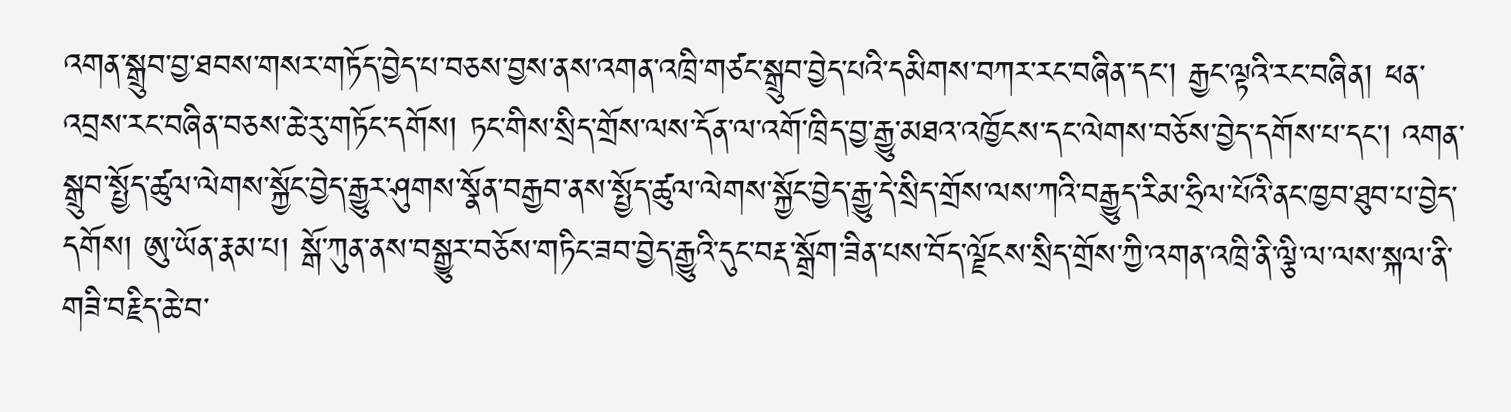འགན་སྒྲུབ་བྱ་ཐབས་གསར་གཏོད་བྱེད་པ་བཅས་བྱས་ནས་འགན་འཁྲི་གཙང་སྒྲུབ་བྱེད་པའི་དམིགས་བཀར་རང་བཞིན་དང་། རྒྱང་ལྟའི་རང་བཞིན། ཕན་འབྲས་རང་བཞིན་བཅས་ཆེ་རུ་གཏོང་དགོས། ཏང་གིས་སྲིད་གྲོས་ལས་དོན་ལ་འགོ་ཁྲིད་བྱ་རྒྱུ་མཐའ་འཁྱོངས་དང་ལེགས་བཅོས་བྱེད་དགོས་པ་དང་། འགན་སྒྲུབ་སྤྱོད་ཚུལ་ལེགས་སྐྱོང་བྱེད་རྒྱུར་ཤུགས་སྣོན་བརྒྱབ་ནས་སྤྱོད་ཚུལ་ལེགས་སྐྱོང་བྱེད་རྒྱུ་དེ་སྲིད་གྲོས་ལས་ཀའི་བརྒྱུད་རིམ་ཧྲིལ་པོའི་ནང་ཁྱབ་ཐུབ་པ་བྱེད་དགོས། ཨུ་ཡོན་རྣམ་པ། སྒོ་ཀུན་ནས་བསྒྱུར་བཅོས་གཏིང་ཟབ་བྱེད་རྒྱུའི་དུང་བརྡ་སྒྲོག་ཟིན་པས་བོད་ལྗོངས་སྲིད་གྲོས་ཀྱི་འགན་འཁྲི་ནི་ལྕི་ལ་ལས་སྐལ་ནི་གཟི་བརྗིད་ཆེ་བ་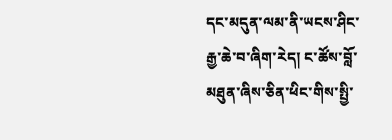དང་མདུན་ལམ་ནི་ཡངས་ཤིང་རྒྱ་ཆེ་བ་ཞིག་རེད། ང་ཚོས་བློ་མཐུན་ཞིས་ཅིན་ཕིང་གིས་སྤྱི་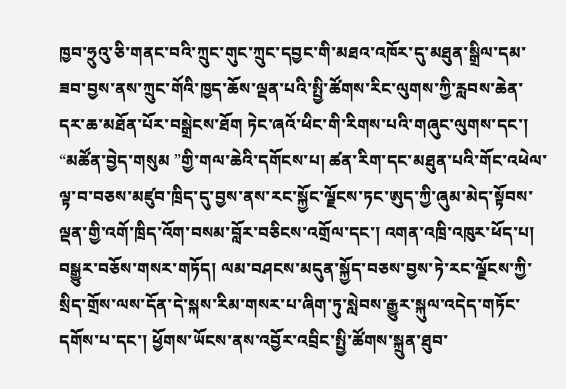ཁྱབ་ཧྲུའུ་ཅི་གནང་བའི་ཀྲུང་གུང་ཀྲུང་དབྱང་གི་མཐའ་འཁོར་དུ་མཐུན་སྒྲིལ་དམ་ཟབ་བྱས་ནས་ཀྲུང་གོའི་ཁྱད་ཆོས་ལྡན་པའི་སྤྱི་ཚོགས་རིང་ལུགས་ཀྱི་རླབས་ཆེན་དར་ཆ་མཐོན་པོར་བསྒྲེངས་ཐོག ཏེང་ཞའོ་ཕིང་གི་རིགས་པའི་གཞུང་ལུགས་དང་། “མཚོན་བྱེད་གསུམ ”གྱི་གལ་ཆེའི་དགོངས་པ། ཚན་རིག་དང་མཐུན་པའི་གོང་འཕེལ་ལྟ་བ་བཅས་མཛུབ་ཁྲིད་དུ་བྱས་ནས་རང་སྐྱོང་ལྗོངས་ཏང་ཨུད་ཀྱི་ཞུམ་མེད་སྟོབས་ལྡན་གྱི་འགོ་ཁྲིད་འོག་བསམ་བློར་བཅིངས་འགྲོལ་དང་། འགན་འཁྲི་འཁུར་ཕོད་པ། བསྒྱུར་བཅོས་གསར་གཏོད། ལམ་བཤངས་མདུན་སྐྱོད་བཅས་བྱས་ཏེ་རང་ལྗོངས་ཀྱི་སྲིད་གྲོས་ལས་དོན་དེ་སྐས་རིམ་གསར་པ་ཞིག་ཏུ་སླེབས་རྒྱུར་སྐུལ་འདེད་གཏོང་དགོས་པ་དང་། ཕྱོགས་ཡོངས་ནས་འབྱོར་འབྲིང་སྤྱི་ཚོགས་སྐྲུན་ཐུབ་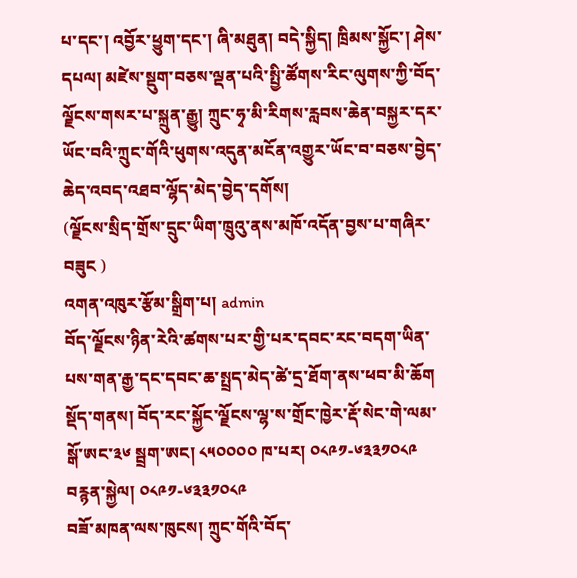པ་དང་། འབྱོར་ཕྱུག་དང་། ཞི་མཐུན། བདེ་སྐྱིད། ཁྲིམས་སྐྱོང་། ཤེས་དཔལ། མཛེས་སྡུག་བཅས་ལྡན་པའི་སྤྱི་ཚོགས་རིང་ལུགས་ཀྱི་བོད་ལྗོངས་གསར་པ་སྐྲུན་རྒྱུ། ཀྲུང་ཧྭ་མི་རིགས་རླབས་ཆེན་བསྐྱར་དར་ཡོང་བའི་ཀྲུང་གོའི་ཕུགས་འདུན་མངོན་འགྱུར་ཡོང་བ་བཅས་བྱེད་ཆེད་འབད་འཐབ་ལྷོད་མེད་བྱེད་དགོས།
(ལྗོངས་སྲིད་གྲོས་དྲུང་ཡིག་ཁྲུའུ་ནས་མཁོ་འདོན་བྱས་པ་གཞིར་བཟུང )
འགན་འཁུར་རྩོམ་སྒྲིག་པ། admin
བོད་ལྗོངས་ཉིན་རེའི་ཚགས་པར་གྱི་པར་དབང་རང་བདག་ཡིན་པས་གན་རྒྱ་དང་དབང་ཆ་སྤྲད་མེད་ཚེ་དྲ་ཐོག་ནས་ཕབ་མི་ཆོག
སྡོད་གནས། བོད་རང་སྐྱོང་ལྗོངས་ལྷ་ས་གྲོང་ཁྱེར་རྡོ་སེང་གེ་ལམ་སྒོ་ཨང་༣༦ སྦྲག་ཨང། ༨༥༠༠༠༠ ཁ་པར། ༠༨༩༡-༦༣༣༡༠༨༩ བརྙན་སྐྱེལ། ༠༨༩༡-༦༣༣༡༠༨༩
བཟོ་མཁན་ལས་ཁུངས། ཀྲུང་གོའི་བོད་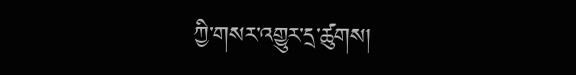ཀྱི་གསར་འགྱུར་དྲ་ཚུགས།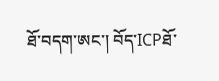ཐོ་བདག་ཨང་། བོད་ICPཐོ་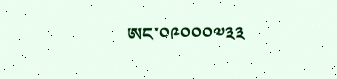ཨང་༠༩༠༠༠༧༣༣